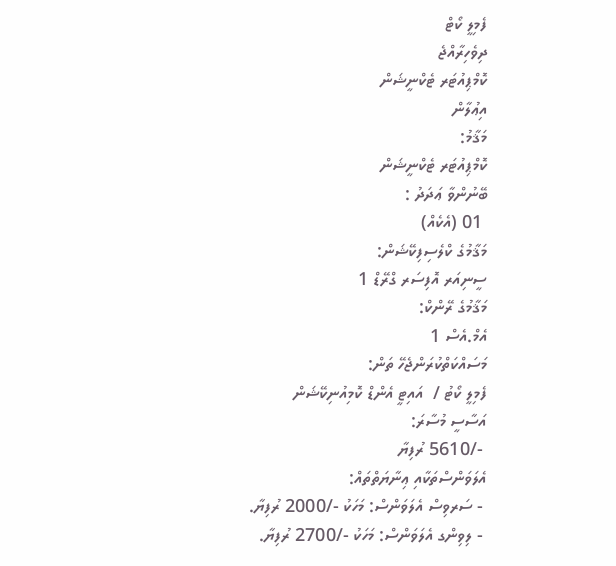ފެމިލީ ކޯޓް
ދިވެހިރާއްޖެ
ކޮމްޕިއުޓަރ ޓެކްނީޝަން
އިޢުލާން
މަޤާމު:
ކޮމްޕިއުޓަރ ޓެކްނީޝަން
ބޭނުންވާ ޢަދަދު :
 01 (އެކެއް)
މަޤާމުގެ ކްލެސިފިކޭޝަން:
ސީނިއަރ އޮފިސަރ ގްރޭޑް 1
މަޤާމުގެ ރޭންކް:
އެމް.އެސް 1
މަސައްކަތްކުރަންޖެހޭ ތަން:
ފެމިލީ ކޯޓު /  އައިޓީ އެންޑް ކޮމިއުނިކޭޝަން
އަސާސީ މުސާރަ:
 -/5610 ރުފިޔާ
އެލަވަންސްތަކާއި ޢިނާޔަތްތައް:
 - ސަރވިސް އެލަވަންސް: މަހަކު -/2000 ރުފިޔާ.
 - ލިވިންގ އެލަވަންސް: މަހަކު -/2700 ރުފިޔާ.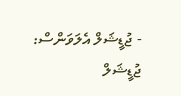- ޖުޑީޝަލް އެލަވަންސް: ޖުޑީޝަލް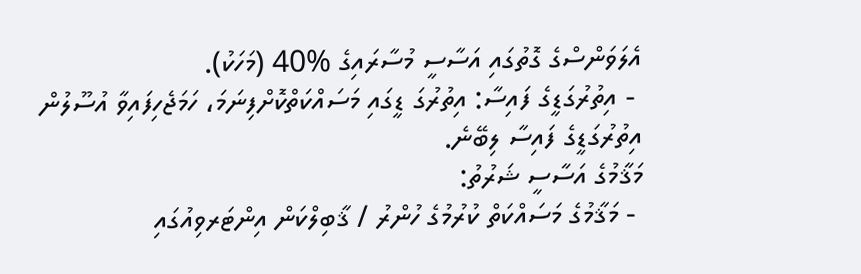އެލަވަންސްގެ ގޮތުގައި އަސާސީ މުސާރައިގެ %40 (މަހަކު).
 - އިތުރުގަޑީގެ ފައިސާ: އިތުރުގަ ޑީގައި މަސައްކަތްކޮށްފިނަމަ، ހަމަޖެހިފައިވާ އުސޫލުން އިތުރުގަޑީގެ ފައިސާ ލިބޭނެ.
މަޤާމުގެ އަސާސީ ޝަރުތު:
 - މަޤާމުގެ މަސައްކަތް ކުރުމުގެ ހުންރު / ޤާބިލްކަން އިންޓަރވިއުގައި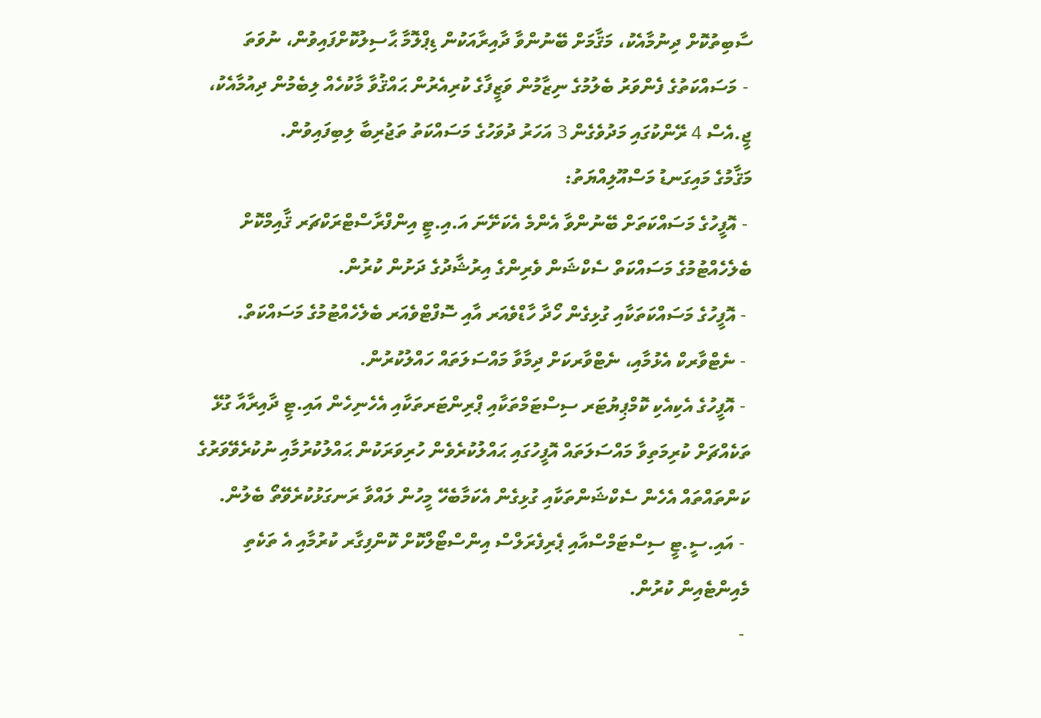ސާބިތުކޮށް ދިނުމާއެކު، މަޤާމަށް ބޭނުންވާ ދާއިރާއަކުން ޑިޕްލޮމާ ޙާސިލުކޮށްފައިވުން، ނުވަތަ
 - މަސައްކަތުގެ ފެންވަރު ބެލުމުގެ ނިޒާމުން ވަޒީފާގެ ކުރިއެރުން ޙައްޤުވާ މާކުހެއް ލިބެމުން ދިއުމާއެކު، ޖީ.އެސް 4 ރޭންކުގައި މަދުވެގެން 3 އަހަރު ދުވަހުގެ މަސައްކަތު ތަޖުރިބާ ލިބިފައިވުން.
މަޤާމުގެ މައިގަނޑު މަސްއޫލިއްޔަތު:
 - އޮފީހުގެ މަސައްކަތަށް ބޭނުންވާ އެންމެ އެކަށޭނަ އަ.އި.ޓީ އިންފްރާސްޓްރަކްޗަރ ޤާއިމްކޮށް ބެލެހެއްޓުމުގެ މަސައްކަތް ސެކްޝަން ވެރިންގެ އިރުޝާދުގެ ދަށުން ކުރުން.
 - އޮފީހުގެ މަސައްކަތަކާއި ގުޅިގެން ހޯދާ ހާޑްވެއަރ އާއި ސޮފްޓްވެއަރ ބެލެހެއްޓުމުގެ މަސައްކަތް.
 - ނެޓްވާރކް އެޅުމާއި، ނެޓްވާރކަށް ދިމާވާ މައްސަލަތައް ހައްލުކުރުން.
 - އޮފީހުގެ އެކިއެކި ކޮމްޕިޔުޓަރ ސިސްޓަމްތަކާއި ޕްރިންޓަރތަކާއި އެހެނިހެން އައި.ޓީ ދާއިރާއާ ގުޅޭ ތަކެއްޗަށް ކުރިމަތިވާ މައްސަލަތައް އޮފީހުގައި ޙައްލުކުރެވެން ހުރިވަރަކުން ޙައްލުކުރުމާއި ނުކުރެވޭވަރުގެ ކަންތައްތައް އެހެން ސެކްޝަންތަކާއި ގުޅިގެން އެކަމާބެހޭ މީހުން ލައްވާ ރަނގަޅުކުރެވޭތޯ ބެލުން.
 - އައި.ސީ.ޓީ ސިސްޓަމްސްއާއި ޕެރިފެރަލްސް އިންސްޓޯލްކޮށް ކޮންފިގާރ ކުރުމާއި އެ ތަކެތި މެއިންޓެއިން ކުރުން.
 -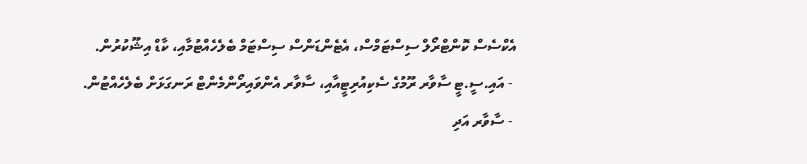އެކްސެސް ކޮންޓްރޯލް ސިސްޓަމްސް، އެޓެންޑަންސް ސިސްޓަމް ބެލެހެއްޓުމާއި، ކާޑް އިޝޫކުރުން.
 - އައި.ސީ.ޓީ ސާވާރ ރޫމުގެ ސެކިއުރިޓީއާއި، ސާވާރ އެންވައިރޯންމެންޓް ރަނގަޅަށް ބެލެހެއްޓުން.
 - ސާވާރ އަދި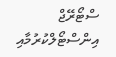ސްޓޯރޭޖް އިންސްޓޯލްކުރުމާއި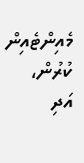މެއިންޓެއިން ކުރުން، އަދި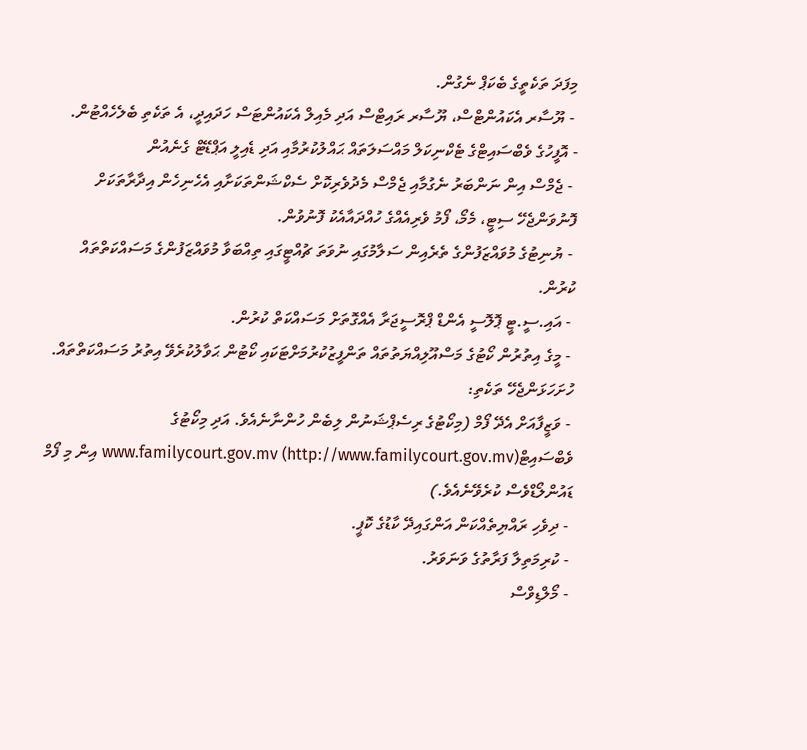މިފަދަ ތަކެތީގެ ބެކަޕް ނެގުން.
 - ޔޫސާރ އެކައުންޓްސް، ޔޫސާރ ރައިޓްސް އަދި މެއިލް އެކައުންޓަސް ހަދައިދީ، އެ ތަކެތި ބެލެހެއްޓުން.
- އޮފީހުގެ ވެބްސައިޓްގެ ޓެކްނިކަލް މައްސަލަތައް ޙައްލުކުރުމާއި އަދި ޑެއިލީ އަޕްޑޭޓް ގެނެއުން
 - ޖެމްސް އިން ނަންބަރު ނެގުމާއި ޖެމްސް މެދުވެރިކޮށް ސެކްޝަންތަކަށާއި އެހެނިހެން އިދާރާތަކަށް ފޮނުވަންޖެހޭ ސިޓީ، މެމޯ، ފޯމު ވެރިއެއްގެ ހުއްދައާއެކު ފޮނުވުން.
 - ޔުނިޓުގެ މުވައްޒަފުންގެ ތެރެއިން ސަލާމުގައި ނުވަތަ ޗުއްޓީގައި ތިއްބަވާ މުވައްޒަފުންގެ މަސައްކަތްތައް ކުރުން.
 - އައި.ސީ.ޓީ ޕޮލޮސީ އެންޑް ޕްރޮސީޖަރާ އެއްގޮތަށް މަސައްކަތް ކުރުން.
 - މީގެ އިތުރުން ކޯޓުގެ މަސްއޫލިއްޔަތުތައް ތަންފީޒުކުރުމަށްޓަކައި ކޯޓުން ޙަވާލުކުރެވޭ އިތުރު މަސައްކަތްތައް.
ހުށަހަޅަންޖެހޭ ތަކެތި:
 - ވަޒީފާއަށް އެދޭ ފޯމް (މިކޯޓުގެ ރިސެޕްޝަނުން ލިބެން ހުންނާނެއެވެ. އަދި މިކޯޓުގެ ވެބްސައިޓްwww.familycourt.gov.mv (http://www.familycourt.gov.mv) އިން މި ފޯމް ޑައުންލޯޑްވެސް ކުރެވޭނެއެވެ.)
 - ދިވެހި ރައްޔިތެއްކަން އަންގައިދޭ ކާޑުގެ ކޮޕީ.
 - ކުރިމަތިލާ ފަރާތުގެ ވަނަވަރު.
 - މޯލްޑިވްސް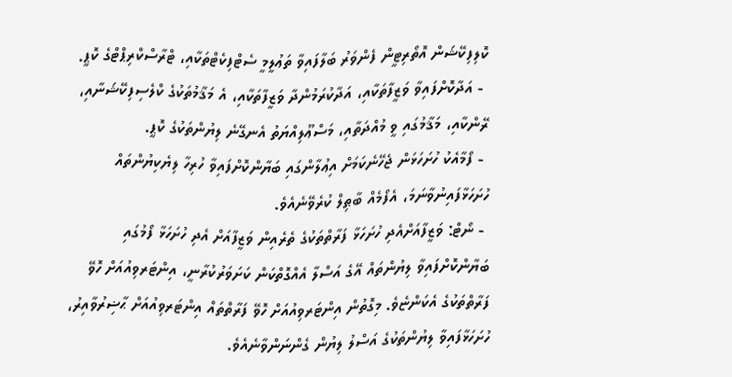ކޮލިފިކޭޝަން އޮތޯރިޓީން ފެންވަރު ބަލާފައިވާ ތަޢުލީމީ ސެޓްފިކެޓްތަކާއި، ޓްރާސްކްރިޕްޓްގެ ކޮޕީ.
 - އަދާކޮށްފައިވާ ވަޒީފާތަކާއި، އަދާކުރަމުންދާ ވަޒީފާތަކާއި، އެ މަޤާމުތަކުގެ ކްލެސިފިކޭޝަނާއި، ރޭންކާއި، މަޤާމުގައި ވީ މުއްދަތާއި، މަސްޢޫލިއްޔަތު އެނގޭނެ ލިޔުންތަކުގެ ކޮޕީ.
 - ފޯމާއެކު ހުށަހަޅަން ޖެހޭނެކަމަށް އިޢުލާންގައި ބަޔާންކޮށްފައިވާ ހުރިހާ ލިޔެކިޔުންތައް ހުށަހަޅާފައިނުވާނަމަ، އެފޯމެއް ބާޠިލް ކުރެވޭނެއެވެ.
 - ނޯޓް: ވަޒީފާއަށްއެދި ހުށަހަޅާ ފަރާތްތަކުގެ ތެރެއިން ވަޒީފާއަށް އެދި ހުށަހަޅާ ފޯމުގައި ބަޔާންކޮށްފައިވާ ލިޔުންތައް އޭގެ އަސްލާ އެއްގޮތްކަން ކަށަވަރުކުރާނީ، އިންޓަރވިއުއަށް ހޮވޭ ފަރާތްތަކުގެ އެކަންޏެވެ. މިގޮތުން އިންޓަރވިއުއަށް ހޮވޭ ފަރާތްތައް އިންޓަރވިއުއަށް ޙާޟިރުވާއިރު، ހުށަހަޅާފައިވާ ލިޔުންތަކުގެ އަސްލު ލިޔުން ގެންނަންވާނެއެވެ.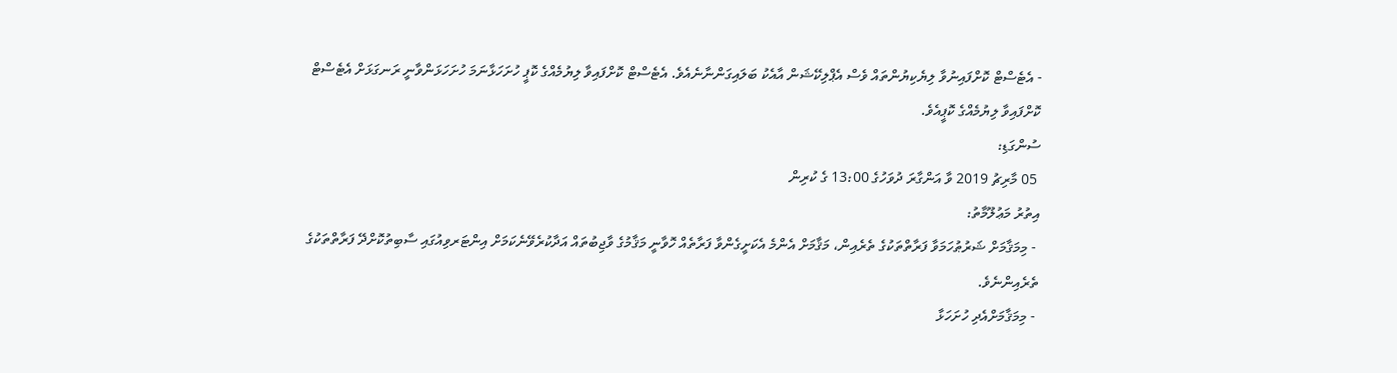- އެޓެސްޓް ކޮށްފައިނުވާ ލިޔެކިޔުންތައް ވެސް އެޕްލިކޭޝަން އާއެކު ބަލައިގަންނާނެއެވެ. އެޓެސްޓް ކޮށްފައިވާ ލިޔުމެއްގެ ކޮޕީ ހުށަހަޅާނަމަ ހުށަހަޅަންވާނީ ރަނގަޅަށް އެޓެސްޓް ކޮށްފައިވާ ލިޔުމެއްގެ ކޮޕީއެވެ.
ސުންގަޑި:
 05 މާރިޗު 2019 ވާ އަންގާރަ ދުވަހުގެ 13:00 ގެ ކުރިން
އިތުރު މަޢުލޫމާތު:
 - މިމަޤާމަށް ޝަރުޠުހަމަވާ ފަރާތްތަކުގެ ތެރެއިން، މަޤާމަށް އެންމެ އެކަށީގެންވާ ފަރާތެއް ހޮވާނީ މަޤާމުގެ ވާޖިބުތައް އަދާކުރެވޭނެކަމަށް އިންޓަރވިއުގައި ސާބިތުކޮށްދޭ ފަރާތްތަކުގެ ތެރެއިންނެވެ.
 - މިމަޤާމަށްއެދި ހުށަހަޅާ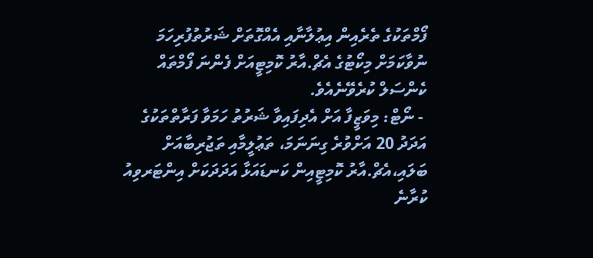ފޯމްތަކުގެ ތެރެއިން އިޢުލާނާއި އެއްގޮތަށް ޝަރުތުފުރިހަމަ ނުވާކަމަށް މިކޯޓުގެ އެޗް.އާރު ކޮމިޓީއަށް ފެންނަ ފޯމްތައް ކެންސަލް ކުރެވޭނެއެވެ.
 - ނޯޓް: މިވަޒީފާ އަށް އެދިފައިވާ ޝަރުތު ހަމަވާ ފަރާތްތަކުގެ އަދަދު 20 އަށްވުރެ ގިނަނަމަ، ތަޢުލީމާއި ތަޖުރިބާއަށް ބަލައި،އެޗް.އާރު ކޮމިޓީއިން ކަނޑައަޅާ އަދަދަކަށް އިންޓަރވިއު ކުރާނެ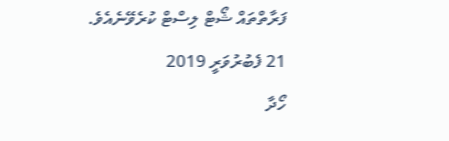ފަރާތްތައް ޝޯޓް ލިސްޓް ކުރެވޭނެއެވެ.
21 ފެބުރުވަރީ 2019
ހޯދާ